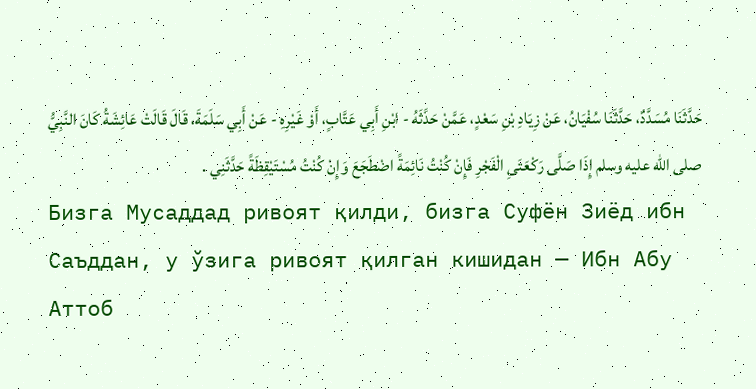حَدَّثَنَا مُسَدَّدٌ، حَدَّثَنَا سُفْيَانُ، عَنْ زِيَادِ بْنِ سَعْدٍ، عَمَّنْ حَدَّثَهُ - ابْنِ أَبِي عَتَّابٍ، أَوْ غَيْرِهِ - عَنْ أَبِي سَلَمَةَ، قَالَ قَالَتْ عَائِشَةُ كَانَ النَّبِيُّ صلى الله عليه وسلم إِذَا صَلَّى رَكْعَتَىِ الْفَجْرِ فَإِنْ كُنْتُ نَائِمَةً اضْطَجَعَ وَإِنْ كُنْتُ مُسْتَيْقِظَةً حَدَّثَنِي .
Бизга Мусаддад ривоят қилди, бизга Суфён Зиёд ибн Саъддан, у ўзига ривоят қилган кишидан — Ибн Абу Аттоб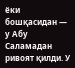ёки бошқасидан — у Абу Саламадан ривоят қилди. У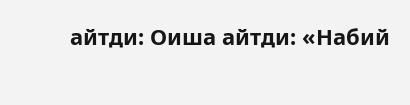айтди: Оиша айтди: «Набий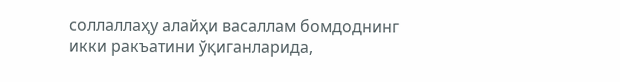соллаллаҳу алайҳи васаллам бомдоднинг икки ракъатини ўқиганларида,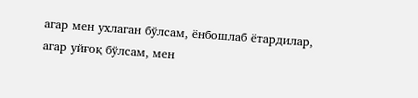агар мен ухлаган бўлсам, ёнбошлаб ётардилар, агар уйғоқ бўлсам, мен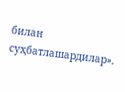билан суҳбатлашардилар».